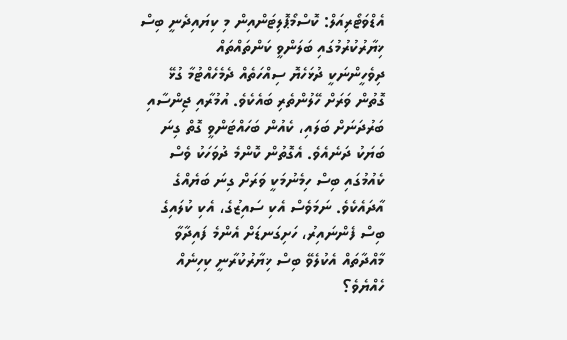އެޑްވަޓޯރިއަލް: ކޮސްމޯޕޮލިޓަންއިން މި ކިޔައިދެނީ ބިސް ޚިޔާރުކުރުމުގައި ބަލަންވީ ކަންތައްތައް
ދިވެހީންނަކީ ދުޅަހެޔޮ ސިއްހަތެއް ދެމެހެއްޓުމާ ގުޅޭ ގޮތުން ވަރަށް ހޭލުންތެރި ބައެކެވެ. އުމުރާއި ޖިންސާއި ބަރުދަނަށް ބަލައި، ކެއުން ބަހައްޓަންވީ ގޮތް ގިނަ ބަޔަކު ދަނެއެވެ. އެގޮތުން ކޮންމެ ދުވަހަކު ވެސް ކެއުމުގައި ބިސް ހިމެނުމަކީ ވަރަށް ގިނަ ބަޔެއްގެ އާދައެކެވެ. ނަމަވެސް އެކި ސައިޒުގެ، އެކި ކުލައިގެ ބިސް ފެންނައިރު، ހަށިގަނޑަށް އެންމެ ފައިދާވާ މާއްދާތައް އެކުލެވޭ ބިސް ޚިޔާރުކުރާނީ ކިހިނެއް ހެއްޔެވެ؟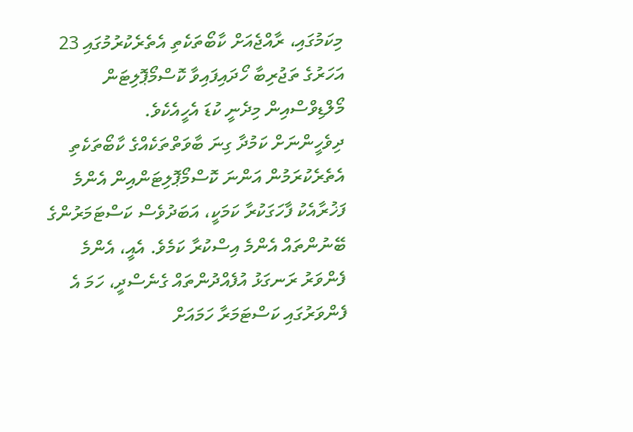މިކަމުގައި، ރާއްޖެއަށް ކާބޯތަކެތި އެތެރެކުރުމުގައި 23 އަހަރުގެ ތަޖުރިބާ ހޯދައިފައިވާ ކޮސްމޯޕޮލިޓަން މޯލްޑިވްސްއިން މިދެނީ ކުޑަ އެހީއެކެވެ.
ދިވެހީންނަށް ކަމުދާ ގިނަ ބާވަތްތަކެއްގެ ކާބޯތަކެތި އެތެރެކުރަމުން އަންނަ ކޮސްމޯޕޮލިޓަންއިން އެންމެ ފަޚުރާއެކު ފާހަގަކުރާ ކަމަކީ، އަބަދުވެސް ކަސްޓަމަރުންގެ ބޭނުންތައް އެންމެ އިސްކުރާ ކަމެވެ. އެއީ، އެންމެ ފެންވަރު ރަނގަޅު އުފެއްދުންތައް ގެނެސްދީ، ހަމަ އެ ފެންވަރުގައި ކަސްޓަމަރާ ހަމައަށް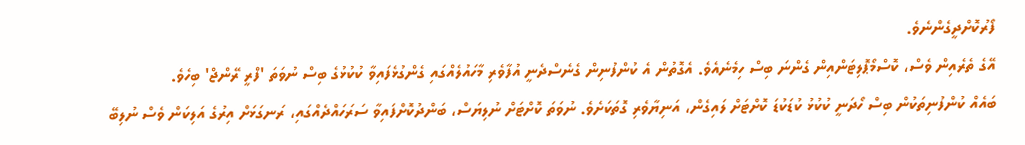ފޯރުކޮށްދީގެންނެވެ.
އޭގެ ތެރެއިން ވެސް، ކޮސްމޯޕޮލިޓަންއިން ގެންނަ ބިސް ހިމެނެއެވެ. އެގޮތުން އެ ކުންފުނިން ގެނެސްދެނީ އުފާވެރި މާހައުލެއްގައި ގެންގުޅެފައިވާ ކުކުޅުގެ ބިސް ނުވަތަ 'ފްރީ ރޭންޖް' ބިހެވެ.
ބައެއް ކުންފުނިތަކުން ބިސް ހޯދަނީ ކުކުޅު ކުޑަކުޑަ ކޮށްޓަށް ލައިގެން، އަނިޔާވެރި ގޮތަކަށެވެ. ނުވަތަ ކޮށްޓަށް ނުލިޔަސް، ބަންދުކޮށްފައިވާ ސަރަހައްދެއްގައި، ރަނގަޅަށް އިރުގެ އަލިކަން ވެސް ނުލިބޭ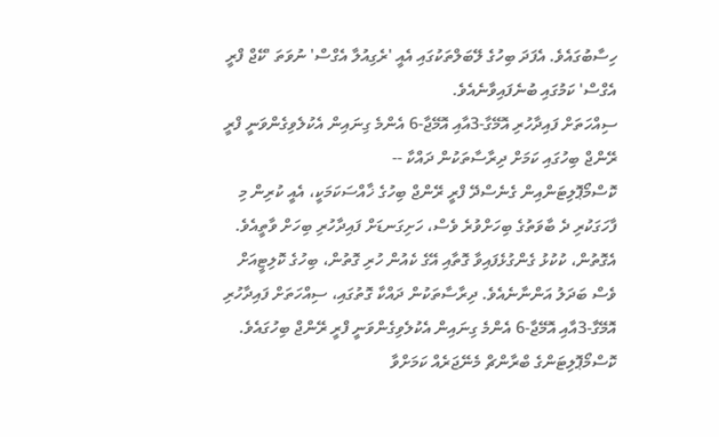ހިސާބުގައެވެ. އެފަދަ ބިހުގެ ލޭބަލްތަކުގައި އެއީ 'ރެގިއުލާ އެގްސް' ނުވަތަ 'ކޭޖް ފްރީ އެގްސް' ކަމުގައި ބުނެފައިވާނެއެވެ.
ސިއްހަތަށް ފައިދާހުރި އޮމޭގާ-3އާއި އޮމޭޖާ-6 އެންމެ ގިނައިން އެކުލެވިގެންވަނީ ފްރީ ރޭންޖް ބިހުގައި ކަމަށް ދިރާސާތަކުން ދައްކާ --
ކޮސްމޯޕޮލިޓަންއިން ގެނެސްދޭ ފްރީ ރޭންޖް ބިހުގެ ޚާއްސަކަމަކީ، އެއީ ކުރިން މި ފާހަގަކުރި ދެ ބާވަތުގެ ބިހަށްވުރެ ވެސް، ހަށިގަނޑަށް ފައިދާހުރި ބިހަށް ވާތީއެވެ. އެގޮތުން، ކުކުޅު ގެންގުޅެފައިވާ ގޮތާއި އޭގެ ކެއުން ހުރި ގޮތުން، ބިހުގެ ކޮލިޓީއަށް ވެސް ބަދަލު އަންނާނެއެވެ. ދިރާސާތަކުން ދައްކާ ގޮތުގައި، ސިއްހަތަށް ފައިދާހުރި އޮމޭގާ-3އާއި އޮމޭޖާ-6 އެންމެ ގިނައިން އެކުލެވިގެންވަނީ ފްރީ ރޭންޖް ބިހުގައެވެ.
ކޮސްމޯޕޮލިޓަންގެ ބްރާންޗް މެނޭޖަރެއް ކަމަށްވާ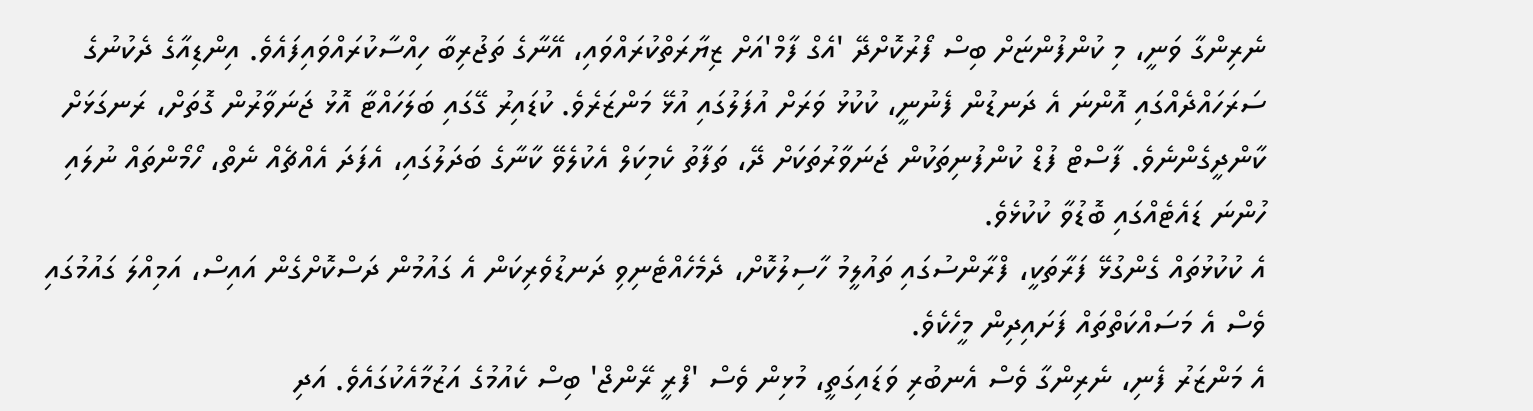ނެރިންގާ ވަނީ، މި ކުންފުންޏަށް ބިސް ފޯރުކޮށްދޭ 'އެގް ފާމް'އަށް ޒިޔާރަތްކުރައްވައި، އޭނާގެ ތަޖުރިބާ ހިއްސާކުރައްވައިފައެވެ. އިންޑިއާގެ ދެކުނުގެ ސަރަހައްދެއްގައި އޮންނަ އެ ދަނޑުން ފެނުނީ، ކުކުޅު ވަރަށް އުފަލުގައި އުޅޭ މަންޒަރެވެ. ކުޑައިރު ގޭގައި ބަލަހައްޓާ އޮޅު ޖަނަވާރުން ގޮތަށް، ރަނގަޅަށް ކާންދީގެންނެވެ. ފާސްޓް ފުޑް ކުންފުނިތަކުން ޖަނަވާރުތަކަށް ދޭ، ތަފާތު ކެމިކަލް އެކުލެވޭ ކާނާގެ ބަދަލުގައި، އެފަދަ އެއްޗެއް ނެތް، ހޯމޯންތައް ނުލައި ހުންނަ ޑައެޓެއްގައި ބޮޑުވާ ކުކުޅެވެ.
އެ ކުކުޅުތައް ގެންގުޅޭ ފަރާތަކީ، ފްރާންސުގައި ތައުލީމު ހާސިލުކޮށް، ދެމެހެއްޓެނިވި ދަނޑުވެރިކަން އެ ގައުމުން ދަސްކޮށްގެން އައިސް، އަމިއްލަ ގައުމުގައި ވެސް އެ މަސައްކަތްތައް ފަށައިދިން މީހެކެވެ.
އެ މަންޒަރު ފެނި، ނެރިންގާ ވެސް އެނބުރި ވަޑައިގަތީ، މުޅިން ވެސް 'ފްރީ ރޭންޖް' ބިސް ކެއުމުގެ އަޒުމާއެކުގައެވެ. އަދި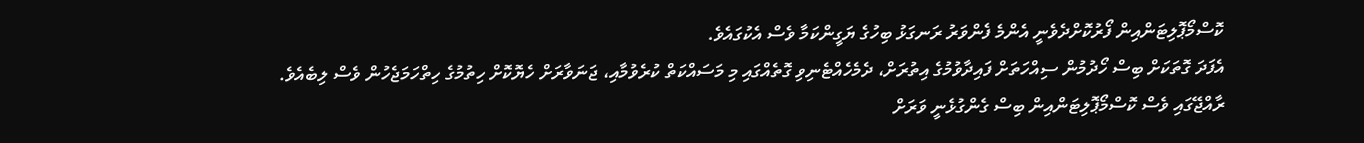ކޮސްމޯޕޮލިޓަންއިން ފޯރުކޮށްދެވެނީ އެންމެ ފެންވަރު ރަނގަޅު ބިހުގެ ޔަގީންކަމާ ވެސް އެކުގައެވެ.
އެފަދަ ގޮތަކަށް ބިސް ހޯދުމުން ސިއްހަތަށް ފައިދާވުމުގެ އިތުރަށް، ދެމެހެއްޓެނިވި ގޮތެއްގައި މި މަސައްކަތް ކުރެވުމާއި، ޖަނަވާރަށް ހެޔޮކޮށް ހިތުމުގެ ހިތްހަމަޖެހުން ވެސް ލިބެއެވެ.
ރާއްޖޭގައި ވެސް ކޮސްމޯޕޮލިޓަންއިން ބިސް ގެންގުޅެނީ ވަރަށް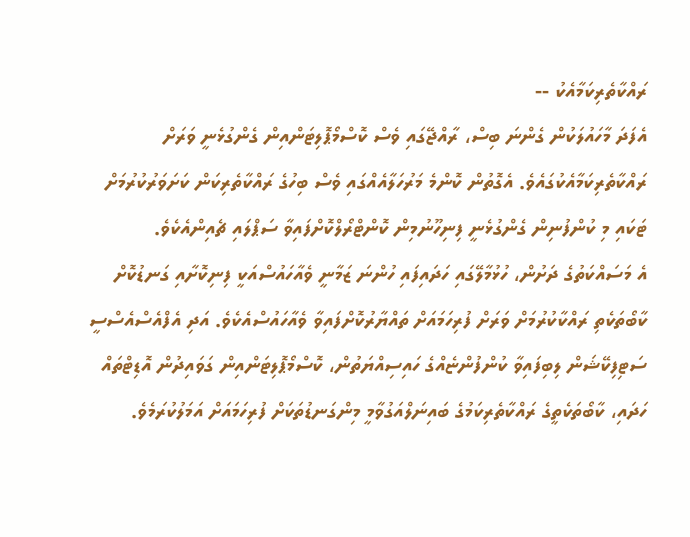ރައްކާތެރިކަމާއެކު --
އެފަދަ މާހައުލަކުން ގެންނަ ބިސް، ރާއްޖޭގައި ވެސް ކޮސްމޯޕޮލިޓަންއިން ގެންގުޅެނީ ވަރަށް ރައްކާތެރިކަމާއެކުގައެވެ. އެގޮތުން ކޮންމެ މަރުހަލާއެއްގައި ވެސް ބިހުގެ ރައްކާތެރިކަން ކަށަވަރުކުރުމަށް ޓަކައި މި ކުންފުނިން ގެންގުޅެނީ ފިނިހޫނުމިން ކޮންޓްރޯލްކޮށްފައިވާ ސަޕްލައި ޗެއިންއެކެވެ.
އެ މަސައްކަތުގެ ދަށުން، ހުޅުމާލޭގައި ހަދައިފައި ހުންނަ ޒަމާނީ ވެއާހައުސްއަކީ ފިނިކޮށާއި ގަނޑުކޮށް ކާބޯތަކެތި ރައްކާކުރުމަށް ވަރަށް ފުރިހަމައަށް ތައްޔާރުކޮށްފައިވާ ވެއާހައުސްއެކެވެ. އަދި އެފްއެސްއެސްސީ ސަޓިފިކޭޝަން ލިބިފައިވާ ކުންފުންޏެއްގެ ހައިސިއްޔަތުން، ކޮސްމޯޕޮލިޓަންއިން ގަވައިދުން އޮޑިޓްތައް ހަދައި، ކާބޯތަކެތީގެ ރައްކާތެރިކަމުގެ ބައިނަލްއަގުވާމީ މިންގަނޑުތަކަށް ފުރިހަމައަށް އަމަލުކުރަމެވެ.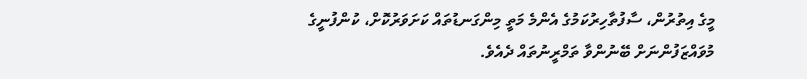މީގެ އިތުރުން، ސާފުތާހިރުކަމުގެ އެންމެ މަތީ މިންގަނޑުތައް ކަށަވަރުކޮށް، ކުންފުނީގެ މުވައްޒަފުންނަށް ބޭނުންވާ ތަމްރީނުތައް ދެއެވެ.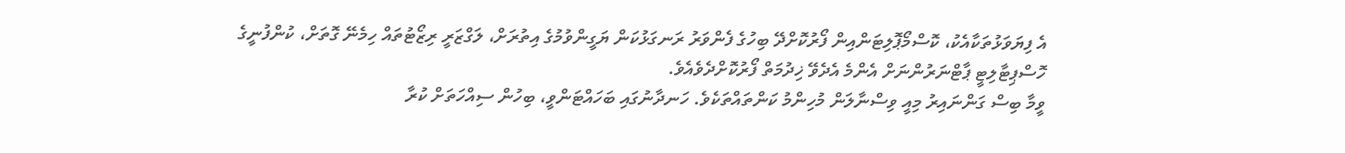އެ ފިޔަވަޅުތަކާއެކު، ކޮސްމޯޕޮލިޓަންއިން ފޯރުކޮށްދޭ ބިހުގެ ފެންވަރު ރަނގަޅުކަން ޔަގީންވުމުގެ އިތުރަށް، ލަގްޒަރީ ރިޒޯޓުތައް ހިމެނޭ ގޮތަށް، ކުންފުނީގެ ހޮސްޕިޓާލިޓީ ޕާޓްނަރުންނަށް އެންމެ އެދެވޭ ޚިދުމަތް ފޯރުކޮށްދެވެއެވެ.
ވީމާ ބިސް ގަންނައިރު މިއީ ވިސްނާލަން މުހިންމު ކަންތައްތަކެވެ. ހަނދާނުގައި ބަހައްޓަންވީ، ބިހުން ސިއްހަތަށް ކުރާ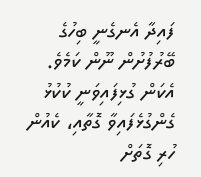ފައިދާ އެނގެނީ ބިހުގެ ބޭރުފުށުން ނޫން ކަމެވެ. އެކަން ގުޅިފައިވަނީ ކުކުޅު ގެންގުޅެފައިވާ ގޮތާއި، ކެއުން ހުރި ގޮތަށް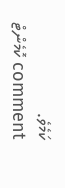ކަމެވެ.
comment ކޮމެންޓް